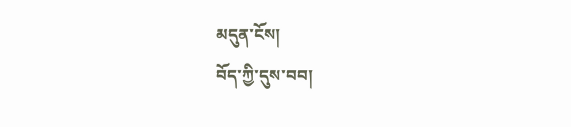མདུན་ངོས།
བོད་ཀྱི་དུས་བབ།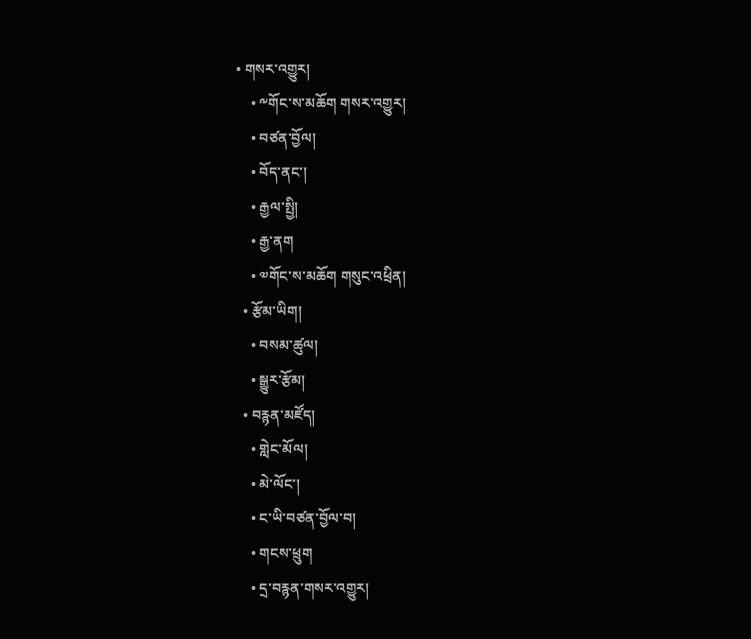• གསར་འགྱུར།
    • ༸གོང་ས་མཆོག གསར་འགྱུར།
    • བཙན་བྱོལ།
    • བོད་ནང་།
    • རྒྱལ་སྤྱི།
    • རྒྱ་ནག
    • ༧གོང་ས་མཆོག གསུང་འཕྲིན།
  • རྩོམ་ཡིག།
    • བསམ་ཚུལ།
    • སྒྱུར་རྩོམ།
  • བརྙན་མཛོད།
    • གླེང་མོལ།
    • མེ་ལོང་།
    • ང་ཡི་བཙན་བྱོལ་བ།
    • གངས་ཕྲུག
    • དྲ་བརྙན་གསར་འགྱུར།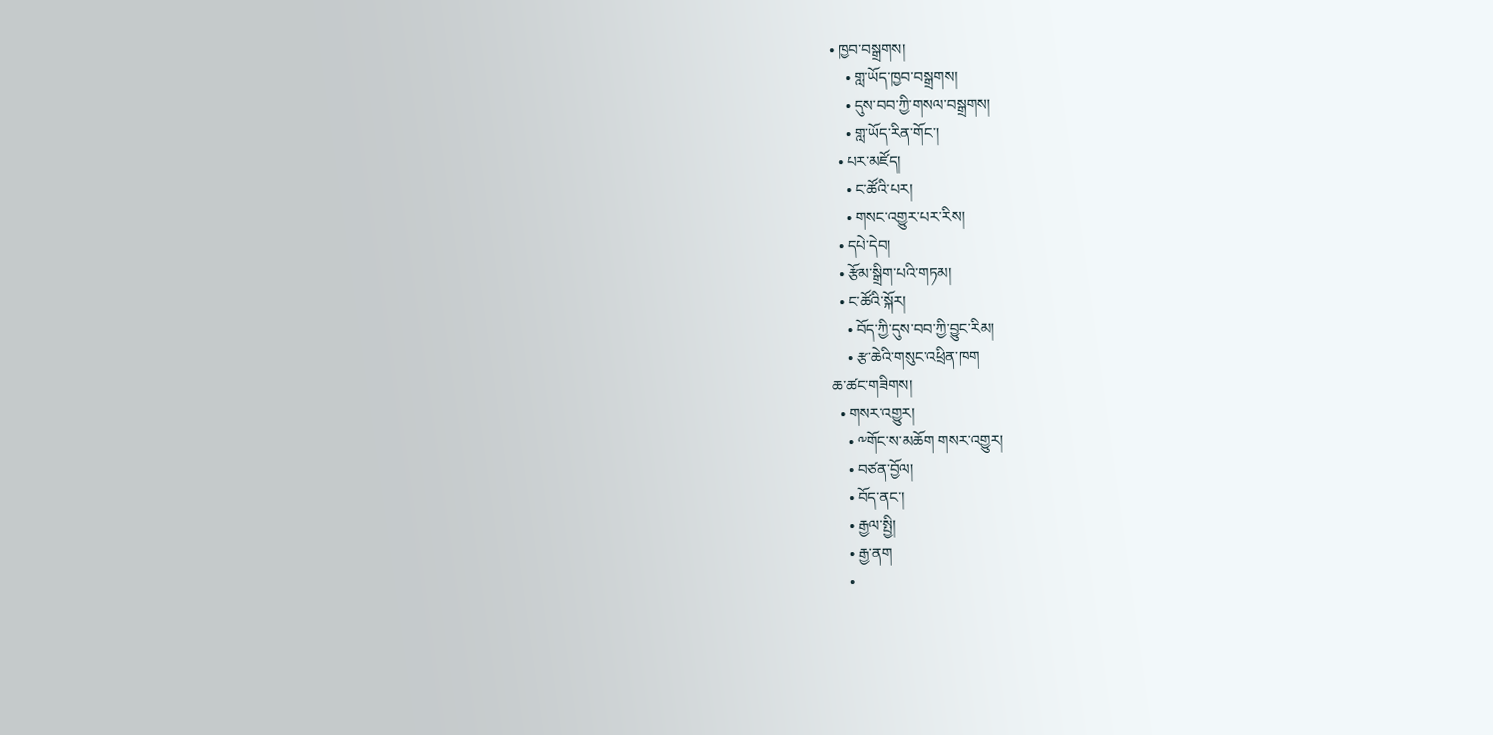• ཁྱབ་བསྒྲགས།
    • གླ་ཡོད་ཁྱབ་བསྒྲགས།
    • དུས་བབ་ཀྱི་གསལ་བསྒྲགས།
    • གླ་ཡོད་རིན་གོང་།
  • པར་མཛོད།
    • ང་ཚོའི་པར།
    • གསང་འགྱུར་པར་རིས།
  • དཔེ་དེབ།
  • རྩོམ་སྒྲིག་པའི་གཏམ།
  • ང་ཚོའི་སྐོར།
    • བོད་ཀྱི་དུས་བབ་ཀྱི་བྱུང་རིམ།
    • རྩ་ཆེའི་གསུང་འཕྲིན་ཁག
ཆ་ཚང་གཟིགས།
  • གསར་འགྱུར།
    • ༸གོང་ས་མཆོག གསར་འགྱུར།
    • བཙན་བྱོལ།
    • བོད་ནང་།
    • རྒྱལ་སྤྱི།
    • རྒྱ་ནག
    •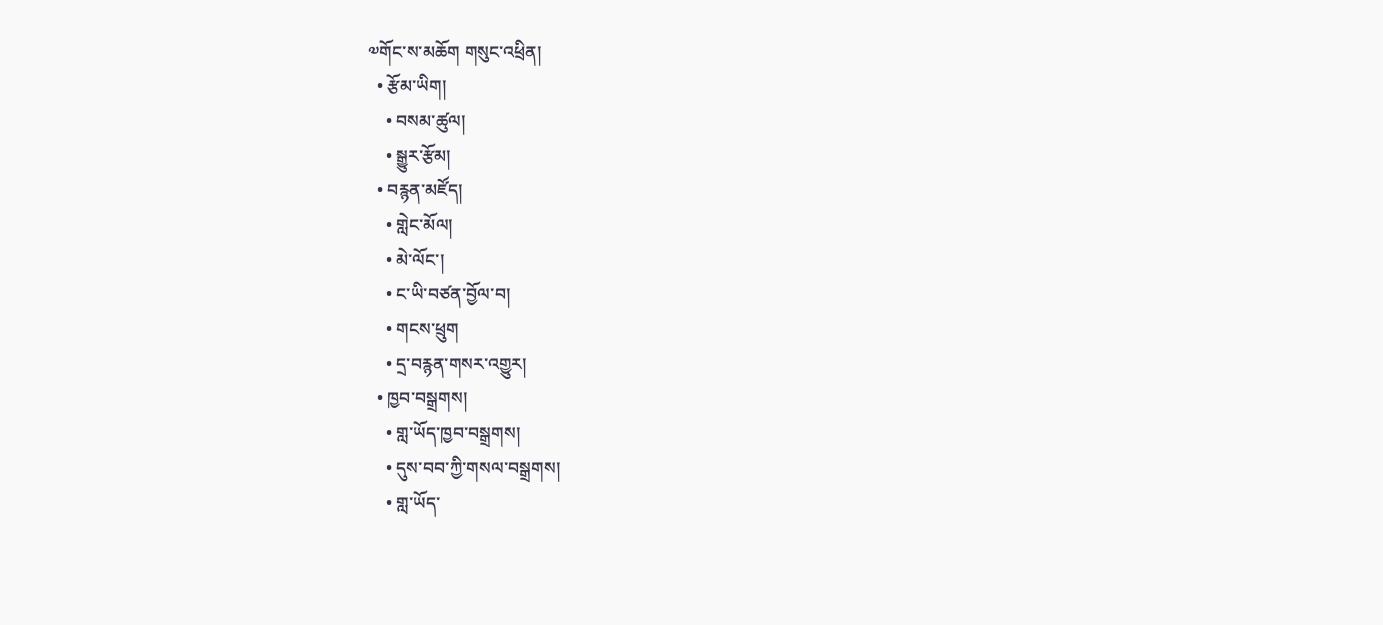༧གོང་ས་མཆོག གསུང་འཕྲིན།
  • རྩོམ་ཡིག།
    • བསམ་ཚུལ།
    • སྒྱུར་རྩོམ།
  • བརྙན་མཛོད།
    • གླེང་མོལ།
    • མེ་ལོང་།
    • ང་ཡི་བཙན་བྱོལ་བ།
    • གངས་ཕྲུག
    • དྲ་བརྙན་གསར་འགྱུར།
  • ཁྱབ་བསྒྲགས།
    • གླ་ཡོད་ཁྱབ་བསྒྲགས།
    • དུས་བབ་ཀྱི་གསལ་བསྒྲགས།
    • གླ་ཡོད་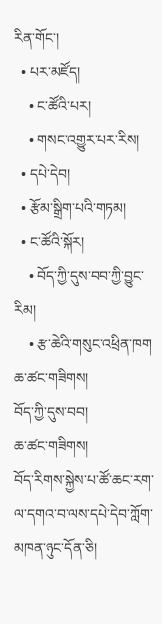རིན་གོང་།
  • པར་མཛོད།
    • ང་ཚོའི་པར།
    • གསང་འགྱུར་པར་རིས།
  • དཔེ་དེབ།
  • རྩོམ་སྒྲིག་པའི་གཏམ།
  • ང་ཚོའི་སྐོར།
    • བོད་ཀྱི་དུས་བབ་ཀྱི་བྱུང་རིམ།
    • རྩ་ཆེའི་གསུང་འཕྲིན་ཁག
ཆ་ཚང་གཟིགས།
བོད་ཀྱི་དུས་བབ།
ཆ་ཚང་གཟིགས།
བོད་རིགས་སྐྱེས་པ་ཚོ་ཆང་རག་ལ་དགའ་བ་ལས་དཔེ་དེབ་ཀློག་མཁན་ཉུང་དོན་ཅི།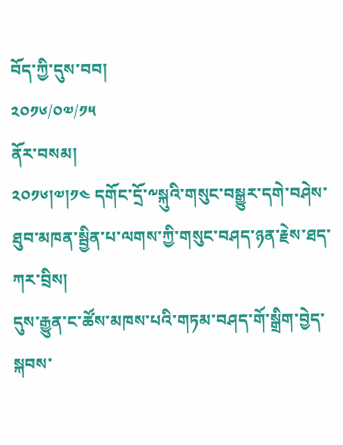བོད་ཀྱི་དུས་བབ།
༢༠༡༦/༠༧/༡༥
ནོར་བསམ།
༢༠༡༦།༧།༡༤ དགོང་དྲོ་༸སྐུའི་གསུང་བསྒྱུར་དགེ་བཤེས་ཐུབ་མཁན་སྦྱིན་པ་ལགས་ཀྱི་གསུང་བཤད་ཉན་རྗེས་ཐད་ཀར་བྲིས།
དུས་རྒྱུན་ང་ཚོས་མཁས་པའི་གཏམ་བཤད་གོ་སྒྲིག་བྱེད་སྐབས་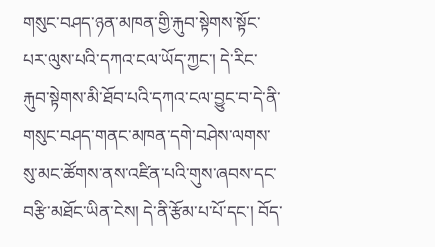གསུང་བཤད་ཉན་མཁན་གྱི་རྐུབ་སྟེགས་སྟོང་པར་ལུས་པའི་དཀའ་ངལ་ཡོད་ཀྱང་། དེ་རིང་རྐུབ་སྟེགས་མི་ཐོབ་པའི་དཀའ་ངལ་བྱུང་བ་དེ་ནི་གསུང་བཤད་གནང་མཁན་དགེ་བཤེས་ལགས་སུ་མང་ཚོགས་ནས་འཛིན་པའི་གུས་ཞབས་དང་བརྩི་མཐོང་ཡིན་ངེས། དེ་ནི་རྩོམ་པ་པོ་དང་། བོད་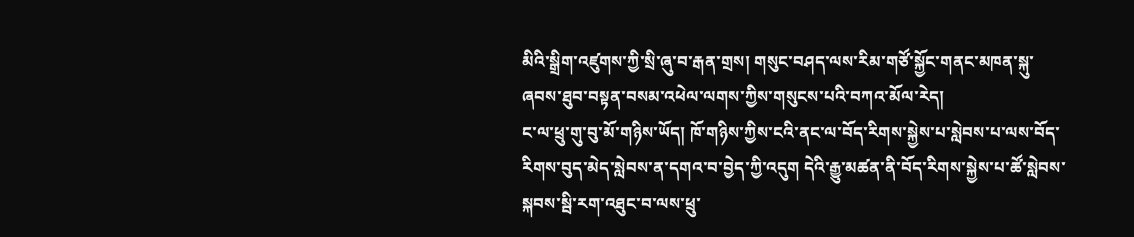མིའི་སྒྲིག་འཛུགས་ཀྱི་སྲི་ཞུ་བ་རྒན་གྲས། གསུང་བཤད་ལས་རིམ་གཙོ་སྐྱོང་གནང་མཁན་སྐུ་ཞབས་ཐུབ་བསྟན་བསམ་འཕེལ་ལགས་ཀྱིས་གསུངས་པའི་བཀའ་མོལ་རེད།
ང་ལ་ཕྲུ་གུ་བུ་མོ་གཉིས་ཡོད། ཁོ་གཉིས་ཀྱིས་ངའི་ནང་ལ་བོད་རིགས་སྐྱེས་པ་སླེབས་པ་ལས་བོད་རིགས་བུད་མེད་སླེབས་ན་དགའ་བ་བྱེད་ཀྱི་འདུག དེའི་རྒྱུ་མཚན་ནི་བོད་རིགས་སྐྱེས་པ་ཚོ་སླེབས་སྐབས་སྦི་རག་འཐུང་བ་ལས་ཕྲུ་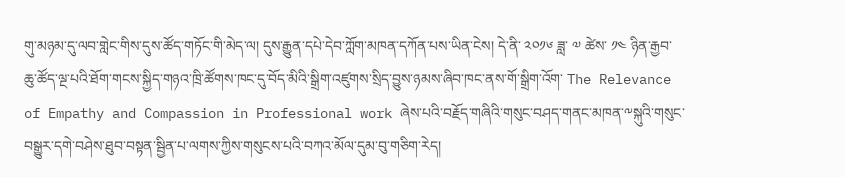གུ་མཉམ་དུ་ལབ་གླེང་གིས་དུས་ཚོད་གཏོང་གི་མེད་ལ། དུས་རྒྱུན་དཔེ་དེབ་ཀློག་མཁན་དཀོན་པས་ཡིན་ངེས། དེ་ནི་ ༢༠༡༦ ཟླ་ ༧ ཚེས་ ༡༤ ཉིན་རྒྱབ་ཆུ་ཚོད་ལྔ་པའི་ཐོག་གངས་སྐྱིད་གཉའ་ཁྲི་ཚོགས་ཁང་དུ་བོད་མིའི་སྒྲིག་འཛུགས་སྲིད་བྱུས་ཉམས་ཞིབ་ཁང་ནས་གོ་སྒྲིག་འོག་ The Relevance of Empathy and Compassion in Professional work ཞེས་པའི་བརྗོད་གཞིའི་གསུང་བཤད་གནང་མཁན་༸སྐུའི་གསུང་བསྒྱུར་དགེ་བཤེས་ཐུབ་བསྟན་སྦྱིན་པ་ལགས་ཀྱིས་གསུངས་པའི་བཀའ་མོལ་དུམ་བུ་གཅིག་རེད།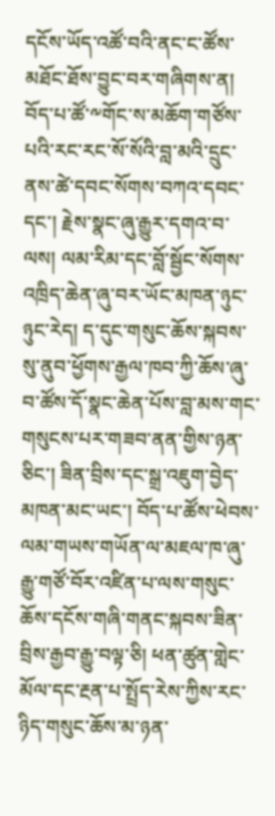དངོས་ཡོད་འཚོ་བའི་ནང་ང་ཚོས་མཐོང་ཐོས་བྱུང་བར་གཞིགས་ན། བོད་པ་ཚོ་༸གོང་ས་མཆོག་གཙོས་པའི་རང་རང་སོ་སོའི་བླ་མའི་དྲུང་ནས་ཚེ་དབང་སོགས་བཀའ་དབང་དང་། རྗེས་སྣང་ཞུ་རྒྱུར་དགའ་བ་ལས། ལམ་རིམ་དང་བློ་སྦྱོང་སོགས་འཁྲིད་ཆེན་ཞུ་བར་ཡོང་མཁན་ཉུང་ཉུང་རེད། ད་དུང་གསུང་ཆོས་སྐབས་སུ་ནུབ་ཕྱོགས་རྒྱལ་ཁབ་ཀྱི་ཆོས་ཞུ་བ་ཚོས་དོ་སྣང་ཆེན་པོས་བླ་མས་གང་གསུངས་པར་གཟབ་ནན་གྱིས་ཉན་ཅིང་། ཟིན་བྲིས་དང་སྒྲ་འཇུག་བྱེད་མཁན་མང་ཡང་། བོད་པ་ཚོས་ཕེབས་ལམ་གཡས་གཡོན་ལ་མཇལ་ཁ་ཞུ་རྒྱུ་གཙོ་བོར་འཛིན་པ་ལས་གསུང་ཆོས་དངོས་གཞི་གནང་སྐབས་ཟིན་བྲིས་རྒྱབ་རྒྱུ་བལྟ་ཅི། ཕན་ཚུན་གླེང་མོལ་དང་རྔན་པ་སྤྲོད་རེས་ཀྱིས་རང་ཉིད་གསུང་ཆོས་མ་ཉན་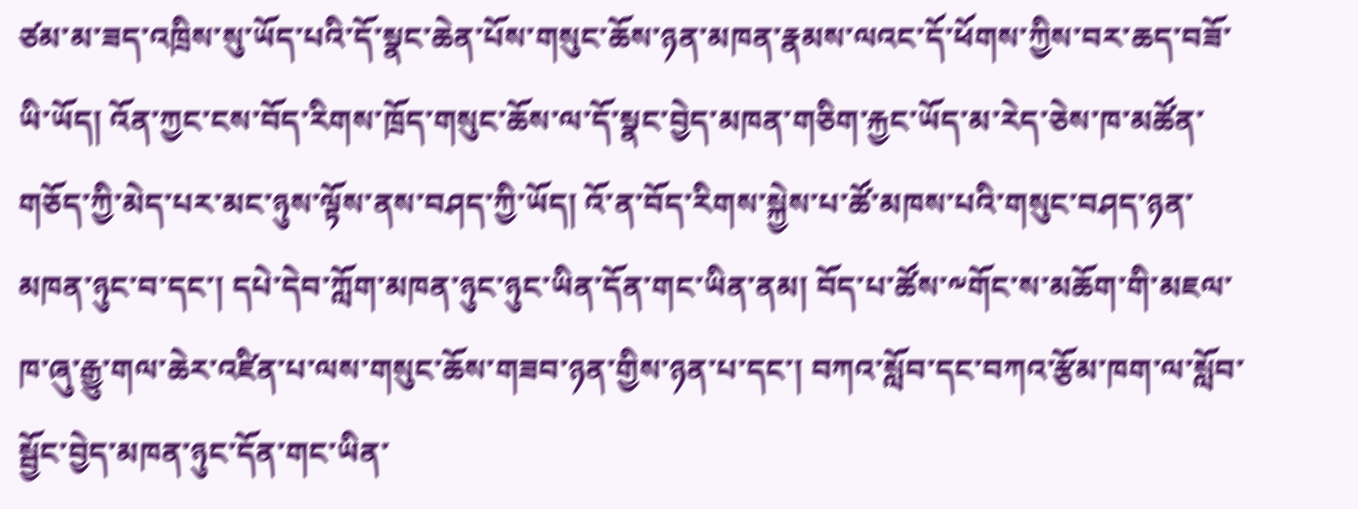ཙམ་མ་ཟད་འཁྲིས་སུ་ཡོད་པའི་དོ་སྣང་ཆེན་པོས་གསུང་ཆོས་ཉན་མཁན་རྣམས་ལའང་དོ་ཕོགས་ཀྱིས་བར་ཆད་བཟོ་ཡི་ཡོད། འོན་ཀྱང་ངས་བོད་རིགས་ཁྲོད་གསུང་ཆོས་ལ་དོ་སྣང་བྱེད་མཁན་གཅིག་རྐྱང་ཡོད་མ་རེད་ཅེས་ཁ་མཚོན་གཅོད་ཀྱི་མེད་པར་མང་ཉུས་ལྟོས་ནས་བཤད་ཀྱི་ཡོད། འོ་ན་བོད་རིགས་སྐྱེས་པ་ཚོ་མཁས་པའི་གསུང་བཤད་ཉན་མཁན་ཉུང་བ་དང་། དཔེ་དེབ་ཀློག་མཁན་ཉུང་ཉུང་ཡིན་དོན་གང་ཡིན་ནམ། བོད་པ་ཚོས་༸གོང་ས་མཆོག་གི་མཇལ་ཁ་ཞུ་རྒྱུ་གལ་ཆེར་འཛིན་པ་ལས་གསུང་ཆོས་གཟབ་ཉན་གྱིས་ཉན་པ་དང་། བཀའ་སློབ་དང་བཀའ་རྩོམ་ཁག་ལ་སློབ་སྦྱོང་བྱེད་མཁན་ཉུང་དོན་གང་ཡིན་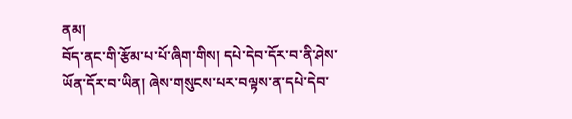ནམ།
བོད་ནང་གི་རྩོམ་པ་པོ་ཞིག་གིས། དཔེ་དེབ་དོར་བ་ནི་ཤེས་ཡོན་དོར་བ་ཡིན། ཞེས་གསུངས་པར་བལྟས་ན་དཔེ་དེབ་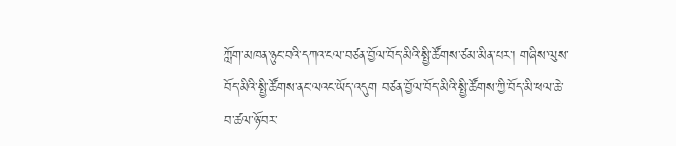ཀློག་མཁན་ཉུང་བའི་དཀའ་ངལ་བཙན་བྱོལ་བོད་མིའི་སྤྱི་ཚོགས་ཙམ་མིན་པར་། གཞིས་ལུས་བོད་མིའི་སྤྱི་ཚོགས་ནང་ལའང་ཡོད་འདུག བཙན་བྱོལ་བོད་མིའི་སྤྱི་ཚོགས་ཀྱི་བོད་མི་ཕལ་ཆེ་བ་ཚལ་ཉོ་བར་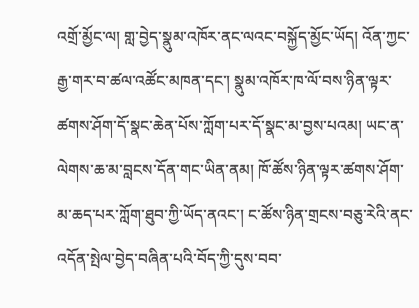འགྲོ་མྱོང་ལ། གླ་བྱེད་སྣུམ་འཁོར་ནང་ལའང་བསྐྱོད་མྱོང་ཡོད། འོན་ཀྱང་རྒྱ་གར་བ་ཚལ་འཚོང་མཁན་དང་། སྣུམ་འཁོར་ཁ་ལོ་བས་ཉིན་ལྟར་ཚགས་ཤོག་དོ་སྣང་ཆེན་པོས་ཀློག་པར་དོ་སྣང་མ་བྱས་པའམ། ཡང་ན་ལེགས་ཆ་མ་བླངས་དོན་གང་ཡིན་ནམ། ཁོ་ཚོས་ཉིན་ལྟར་ཚགས་ཤོག་མ་ཆད་པར་ཀློག་ཐུབ་ཀྱི་ཡོད་ནའང་། ང་ཚོས་ཉིན་གྲངས་བཅུ་རེའི་ནང་འདོན་སྤེལ་བྱེད་བཞིན་པའི་བོད་ཀྱི་དུས་བབ་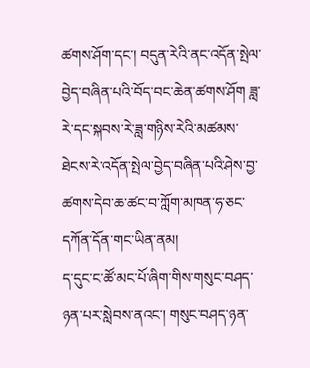ཚགས་ཤོག་དང་། བདུན་རེའི་ནང་འདོན་སྤེལ་བྱེད་བཞིན་པའི་བོད་བང་ཆེན་ཚགས་ཤོག ཟླ་རེ་དང་སྐབས་རེ་ཟླ་གཉིས་རེའི་མཚམས་ཐེངས་རེ་འདོན་སྤེལ་བྱེད་བཞིན་པའི་ཤེས་བྱ་ཚགས་དེབ་ཆ་ཚང་བ་ཀློག་མཁན་ཧ་ཅང་དཀོན་དོན་གང་ཡིན་ནམ།
ད་དུང་ང་ཚོ་མང་པོ་ཞིག་གིས་གསུང་བཤད་ཉན་པར་སླེབས་ནའང་། གསུང་བཤད་ཉན་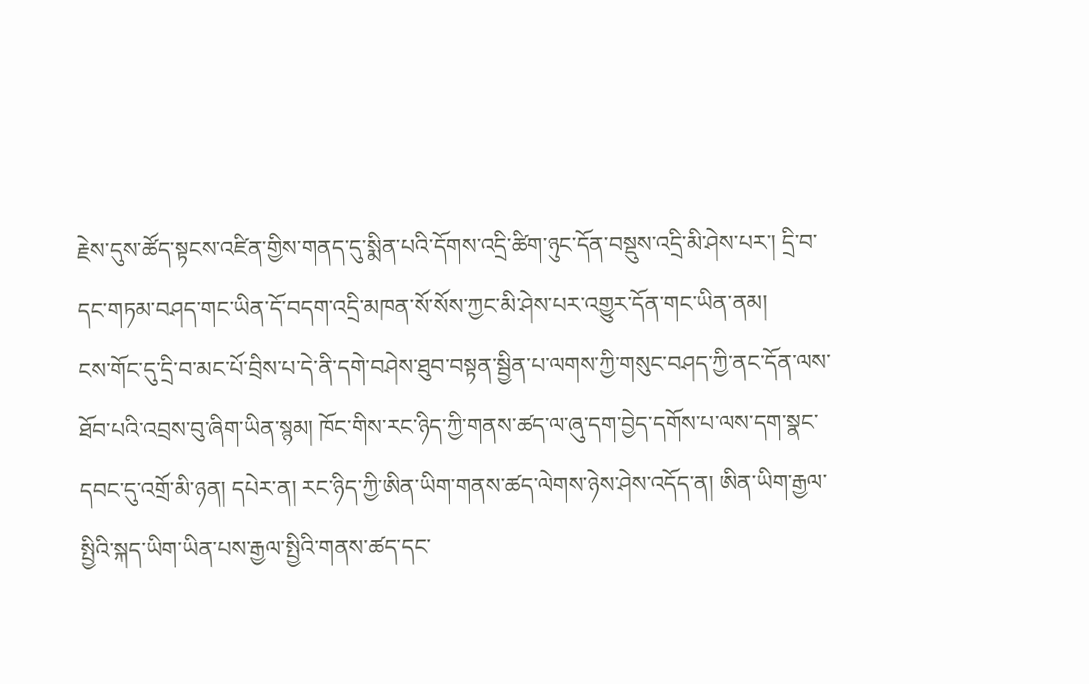རྗེས་དུས་ཚོད་སྟངས་འཛིན་གྱིས་གནད་དུ་སྨིན་པའི་དོགས་འདྲི་ཚིག་ཉུང་དོན་བསྡུས་འདྲི་མི་ཤེས་པར་། དྲི་བ་དང་གཏམ་བཤད་གང་ཡིན་དོ་བདག་འདྲི་མཁན་སོ་སོས་ཀྱང་མི་ཤེས་པར་འགྱུར་དོན་གང་ཡིན་ནམ།
ངས་གོང་དུ་དྲི་བ་མང་པོ་བྲིས་པ་དེ་ནི་དགེ་བཤེས་ཐུབ་བསྟན་སྦྱིན་པ་ལགས་ཀྱི་གསུང་བཤད་ཀྱི་ནང་དོན་ལས་ཐོབ་པའི་འབྲས་བུ་ཞིག་ཡིན་སྙམ། ཁོང་གིས་རང་ཉིད་ཀྱི་གནས་ཚད་ལ་ཞུ་དག་བྱེད་དགོས་པ་ལས་དག་སྣང་དབང་དུ་འགྲོ་མི་ཉན། དཔེར་ན། རང་ཉིད་ཀྱི་ཨིན་ཡིག་གནས་ཚད་ལེགས་ཉེས་ཤེས་འདོད་ན། ཨིན་ཡིག་རྒྱལ་སྤྱིའི་སྐད་ཡིག་ཡིན་པས་རྒྱལ་སྤྱིའི་གནས་ཚད་དང་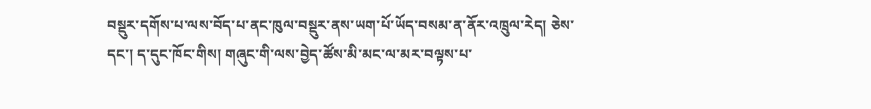བསྡུར་དགོས་པ་ལས་བོད་པ་ནང་ཁུལ་བསྡུར་ནས་ཡག་པོ་ཡོད་བསམ་ན་ནོར་འཁྲུལ་རེད། ཅེས་དང་། ད་དུང་ཁོང་གིས། གཞུང་གི་ལས་བྱེད་ཚོས་མི་མང་ལ་མར་བལྟས་པ་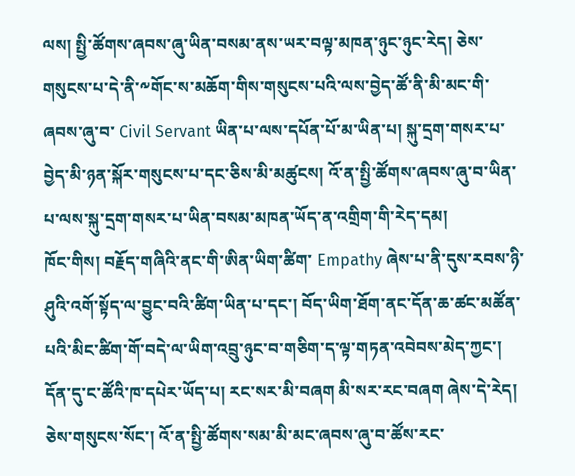ལས། སྤྱི་ཚོགས་ཞབས་ཞུ་ཡིན་བསམ་ནས་ཡར་བལྟ་མཁན་ཉུང་ཉུང་རེད། ཅེས་གསུངས་པ་དེ་ནི་༸གོང་ས་མཆོག་གིས་གསུངས་པའི་ལས་བྱེད་ཚོ་ནི་མི་མང་གི་ཞབས་ཞུ་བ་ Civil Servant ཡིན་པ་ལས་དཔོན་པོ་མ་ཡིན་པ། སྐུ་དྲག་གསར་པ་བྱེད་མི་ཉན་སྐོར་གསུངས་པ་དང་ཅིས་མི་མཚུངས། འོ་ན་སྤྱི་ཚོགས་ཞབས་ཞུ་བ་ཡིན་པ་ལས་སྐུ་དྲག་གསར་པ་ཡིན་བསམ་མཁན་ཡོད་ན་འགྲིག་གི་རེད་དམ།
ཁོང་གིས། བརྗོད་གཞིའི་ནང་གི་ཨིན་ཡིག་ཚིག་ Empathy ཞེས་པ་ནི་དུས་རབས་ཉི་ཤུའི་འགོ་སྟོད་ལ་བྱུང་བའི་ཚིག་ཡིན་པ་དང་། བོད་ཡིག་ཐོག་ནང་དོན་ཆ་ཚང་མཚོན་པའི་མིང་ཚིག་གོ་བདེ་ལ་ཡིག་འབྲུ་ཉུང་བ་གཅིག་ད་ལྟ་གཏན་འབེབས་མེད་ཀྱང་། དོན་དུ་ང་ཚོའི་ཁ་དཔེར་ཡོད་པ། རང་སར་མི་བཞག མི་སར་རང་བཞག ཞེས་དེ་རེད། ཅེས་གསུངས་སོང་། འོ་ན་སྤྱི་ཚོགས་སམ་མི་མང་ཞབས་ཞུ་བ་ཚོས་རང་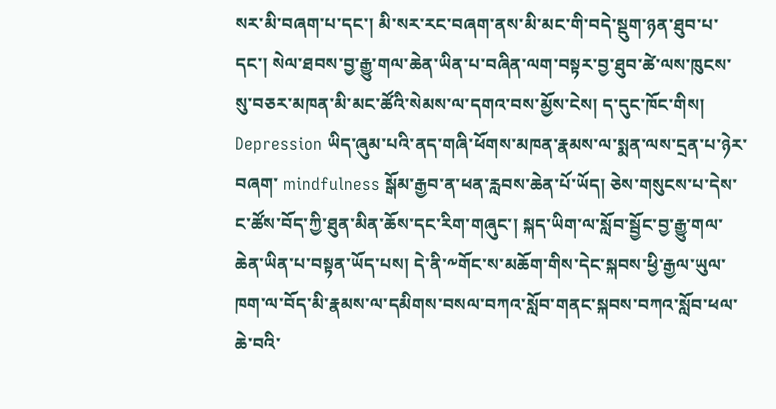སར་མི་བཞག་པ་དང་། མི་སར་རང་བཞག་ནས་མི་མང་གི་བདེ་སྡུག་ཉན་ཐུབ་པ་དང་། སེལ་ཐབས་བྱ་རྒྱུ་གལ་ཆེན་ཡིན་པ་བཞིན་ལག་བསྟར་བྱ་ཐུབ་ཚེ་ལས་ཁུངས་སུ་བཅར་མཁན་མི་མང་ཚོའི་སེམས་ལ་དགའ་བས་མྱོས་ངེས། ད་དུང་ཁོང་གིས། Depression ཡིད་ཞུམ་པའི་ནད་གཞི་ཕོགས་མཁན་རྣམས་ལ་སྨན་ལས་དྲན་པ་ཉེར་བཞག་ mindfulness སྒོམ་རྒྱབ་ན་ཕན་རླབས་ཆེན་པོ་ཡོད། ཅེས་གསུངས་པ་དེས་ང་ཚོས་བོད་ཀྱི་ཐུན་མིན་ཆོས་དང་རིག་གཞུང་། སྐད་ཡིག་ལ་སློབ་སྦྱོང་བྱ་རྒྱུ་གལ་ཆེན་ཡིན་པ་བསྟན་ཡོད་པས། དེ་ནི་༸གོང་ས་མཆོག་གིས་དེང་སྐབས་ཕྱི་རྒྱལ་ཡུལ་ཁག་ལ་བོད་མི་རྣམས་ལ་དམིགས་བསལ་བཀའ་སློབ་གནང་སྐབས་བཀའ་སློབ་ཕལ་ཆེ་བའི་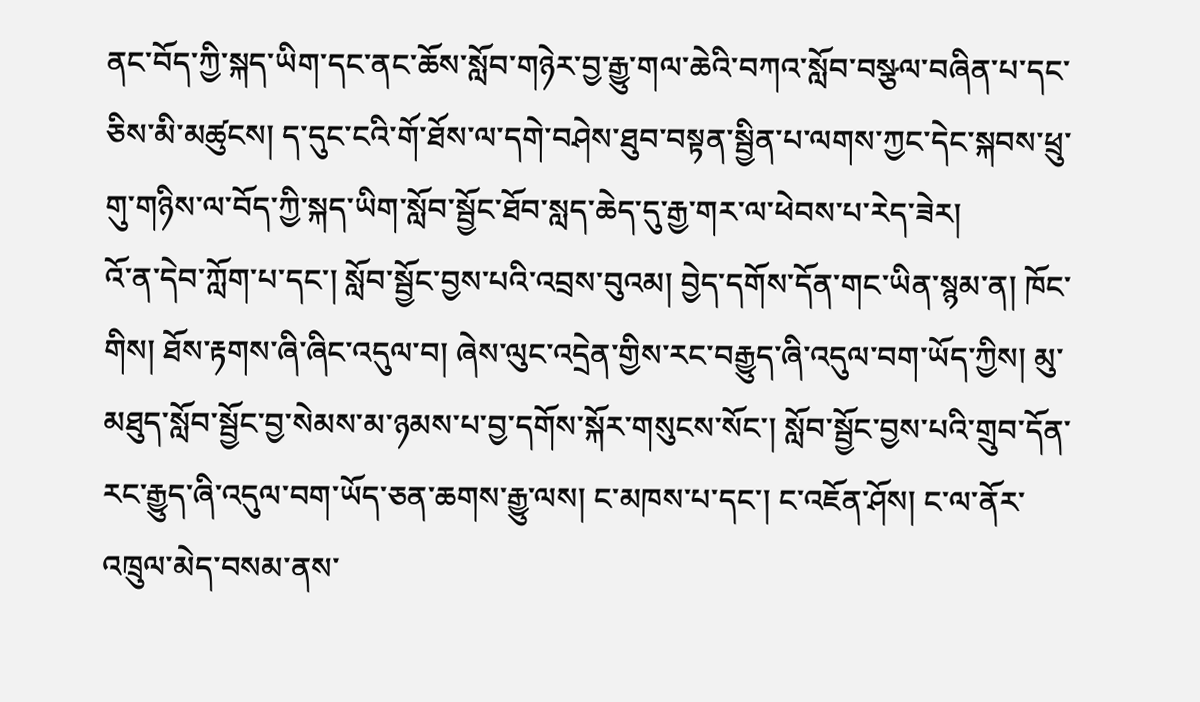ནང་བོད་ཀྱི་སྐད་ཡིག་དང་ནང་ཆོས་སློབ་གཉེར་བྱ་རྒྱུ་གལ་ཆེའི་བཀའ་སློབ་བསྩལ་བཞིན་པ་དང་ཅིས་མི་མཚུངས། ད་དུང་ངའི་གོ་ཐོས་ལ་དགེ་བཤེས་ཐུབ་བསྟན་སྦྱིན་པ་ལགས་ཀྱང་དེང་སྐབས་ཕྲུ་གུ་གཉིས་ལ་བོད་ཀྱི་སྐད་ཡིག་སློབ་སྦྱོང་ཐོབ་སླད་ཆེད་དུ་རྒྱ་གར་ལ་ཕེབས་པ་རེད་ཟེར།
འོ་ན་དེབ་ཀློག་པ་དང་། སློབ་སྦྱོང་བྱས་པའི་འབྲས་བུའམ། བྱེད་དགོས་དོན་གང་ཡིན་སྙམ་ན། ཁོང་གིས། ཐོས་རྟགས་ཞི་ཞིང་འདུལ་བ། ཞེས་ལུང་འདྲེན་གྱིས་རང་བརྒྱུད་ཞི་འདུལ་བག་ཡོད་ཀྱིས། མུ་མཐུད་སློབ་སྦྱོང་བྱ་སེམས་མ་ཉམས་པ་བྱ་དགོས་སྐོར་གསུངས་སོང་། སློབ་སྦྱོང་བྱས་པའི་གྲུབ་དོན་རང་རྒྱུད་ཞི་འདུལ་བག་ཡོད་ཅན་ཆགས་རྒྱུ་ལས། ང་མཁས་པ་དང་། ང་འཇོན་ཤོས། ང་ལ་ནོར་འཁྲུལ་མེད་བསམ་ནས་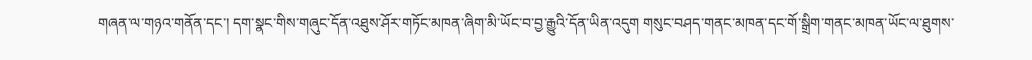གཞན་ལ་གཉའ་གནོན་དང་། དག་སྣང་གིས་གཞུང་དོན་འཐུས་ཤོར་གཏོང་མཁན་ཞིག་མི་ཡོང་བ་བྱ་རྒྱུའི་དོན་ཡིན་འདུག གསུང་བཤད་གནང་མཁན་དང་གོ་སྒྲིག་གནང་མཁན་ཡོང་ལ་ཐུགས་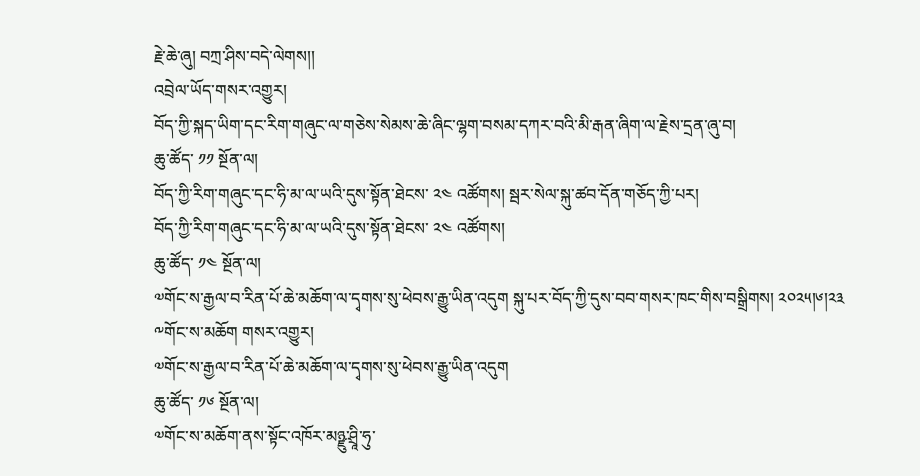རྗེ་ཆེ་ཞུ། བཀྲ་ཤིས་བདེ་ལེགས།།
འབྲེལ་ཡོད་གསར་འགྱུར།
བོད་ཀྱི་སྐད་ཡིག་དང་རིག་གཞུང་ལ་གཅེས་སེམས་ཆེ་ཞིང་ལྷག་བསམ་དཀར་བའི་མི་རྒན་ཞིག་ལ་རྗེས་དྲན་ཞུ་བ།
ཆུ་ཚོད་ ༡༡ སྔོན་ལ།
བོད་ཀྱི་རིག་གཞུང་དང་ཧི་མ་ལ་ཡའི་དུས་སྟོན་ཐེངས་ ༢༤ འཚོགས། སྦར་སེལ་སྐུ་ཚབ་དོན་གཅོད་ཀྱི་པར།
བོད་ཀྱི་རིག་གཞུང་དང་ཧི་མ་ལ་ཡའི་དུས་སྟོན་ཐེངས་ ༢༤ འཚོགས།
ཆུ་ཚོད་ ༡༤ སྔོན་ལ།
༧གོང་ས་རྒྱལ་བ་རིན་པོ་ཆེ་མཆོག་ལ་དྭགས་སུ་ཕེབས་རྒྱུ་ཡིན་འདུག སྐུ་པར་བོད་ཀྱི་དུས་བབ་གསར་ཁང་གིས་བསྒྲིགས། ༢༠༢༥།༦།༢༣
༸གོང་ས་མཆོག གསར་འགྱུར།
༧གོང་ས་རྒྱལ་བ་རིན་པོ་ཆེ་མཆོག་ལ་དྭགས་སུ་ཕེབས་རྒྱུ་ཡིན་འདུག
ཆུ་ཚོད་ ༡༦ སྔོན་ལ།
༧གོང་ས་མཆོག་ནས་སྟོང་འཁོར་མཉྫུ་ཤྲཱི་ཧུ་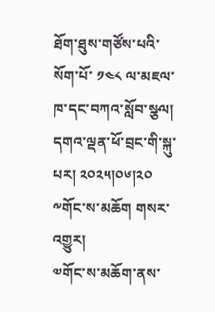ཐོག་ཐུས་གཙོས་པའི་སོག་པོ་ ༡༤༨ ལ་མཇལ་ཁ་དང་བཀའ་སློབ་སྩལ། དགའ་ལྡན་ཕོ་བྲང་གི་སྐུ་པར། ༢༠༢༥།༠༦།༢༠
༸གོང་ས་མཆོག གསར་འགྱུར།
༧གོང་ས་མཆོག་ནས་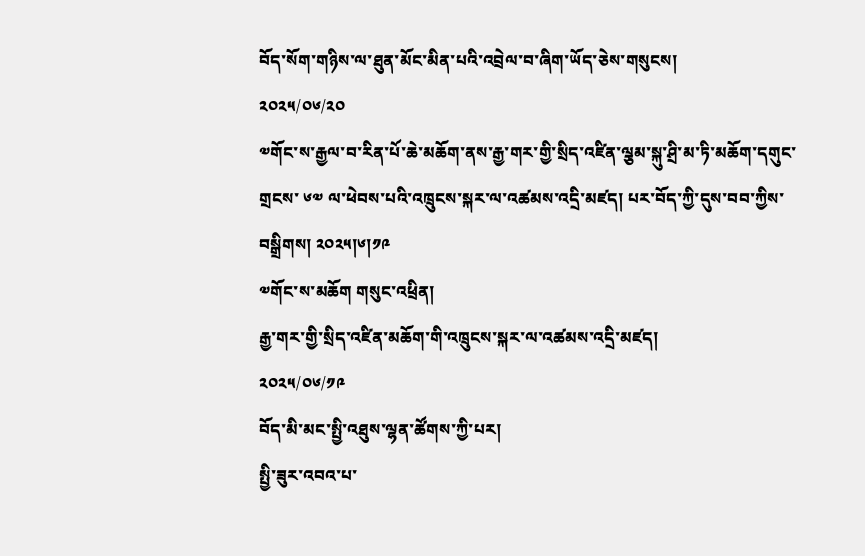བོད་སོག་གཉིས་ལ་ཐུན་མོང་མིན་པའི་འབྲེལ་བ་ཞིག་ཡོད་ཅེས་གསུངས།
༢༠༢༥/༠༦/༢༠
༧གོང་ས་རྒྱལ་བ་རིན་པོ་ཆེ་མཆོག་ནས་རྒྱ་གར་གྱི་སྲིད་འཛིན་ལྕམ་སྐུ་ཤྲི་མ་ཏི་མཆོག་དགུང་གྲངས་ ༦༧ ལ་ཕེབས་པའི་འཁྲུངས་སྐར་ལ་འཚམས་འདྲི་མཛད། པར་བོད་ཀྱི་དུས་བབ་ཀྱིས་བསྒྲིགས། ༢༠༢༥།༦།༡༩
༧གོང་ས་མཆོག གསུང་འཕྲིན།
རྒྱ་གར་གྱི་སྲིད་འཛིན་མཆོག་གི་འཁྲུངས་སྐར་ལ་འཚམས་འདྲི་མཛད།
༢༠༢༥/༠༦/༡༩
བོད་མི་མང་སྤྱི་འཐུས་ལྷན་ཚོགས་ཀྱི་པར།
སྤྱི་ཟུར་འབའ་པ་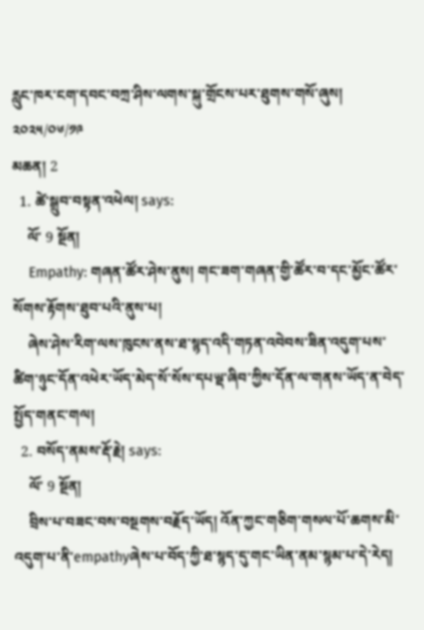རླུང་ཁར་ངག་དབང་བཀྲ་ཤིས་ལགས་སྐུ་གྲོངས་པར་ཐུགས་གསོ་ཞུས།
༢༠༢༥/༠༦/༡༩
མཆན། 2
  1. ཚེ་སྒྲུབ་བསྟན་འཕེལ། says:
    ལོ་ 9 སྔོན།
    Empathy: གཞན་ཚོར་ཤེས་ནུས། གང་ཟག་གཞན་གྱི་ཚོར་བ་དང་མྱོང་ཚོར་སོགས་རྟོགས་ཐུབ་པའི་ནུས་པ།
    ཞེས་ཤེས་རིག་ལས་ཁུངས་ནས་ཐ་སྙད་འདི་གཏན་འབེབས་ཟིན་འདུག་པས་ཚིག་ཉུང་དོན་འཕེར་ཡོད་མེད་སོ་སོས་དཔཡྡ་ཞིབ་ཀྱིས་དོན་ལ་གནས་ཡོད་ན་བེད་སྤྱོད་གནང་གལ།
  2. བསོད་ནམས་རྡོ་རྗེ། says:
    ལོ་ 9 སྔོན།
    བྲིས་པ་བཟང་བས་བསྔགས་བརྗོད་ཡོད། འོན་ཀྱང་གཅིག་གསལ་པོ་ཆགས་མི་འདུག་པ་ནི་empathyཞེས་པ་བོད་ཀྱི་ཐ་སྙད་དུ་གང་ཡིན་ནམ་སྙམ་པ་དེ་རེད།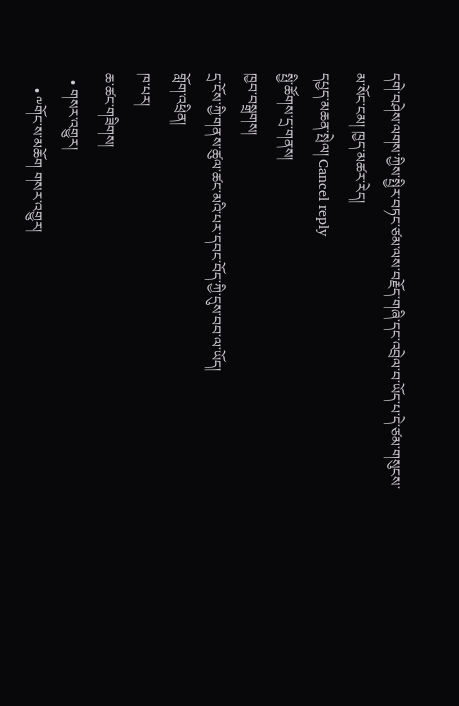དགེ་བཤེས་ལགས་ཀྱིས་སྤྱིར་བཏང་ཙམ་ལས་བརྗོད་གཞི་དང་འབྲེལ་བ་ཡོད་པ་དེ་ཙམ་གསུངས་མ་སོང་ངམ། ཁྱད་མཚར་རེད།
དཔྱད་མཆན་སྤེལ། Cancel reply
སྤྱི་ཚོགས་དྲ་གནས།
ཁྱབ་བསྒྲགས།
དྲ་ངོས་ཀྱི་གནས་ཚུལ་ཚང་མའི་པར་དབང་བོད་ཀྱི་དུས་བབ་ལ་ཡོད།
གློག་འཕྲིན།
ཁ་པར།
ཆ་ཚང་གཟིགས།
  • གསར་འགྱུར།
    • ༸གོང་ས་མཆོག གསར་འགྱུར།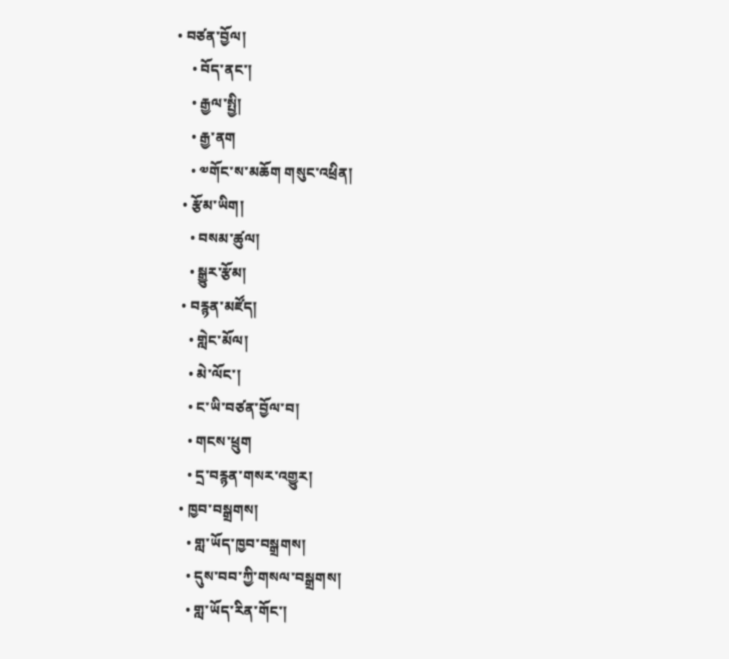• བཙན་བྱོལ།
    • བོད་ནང་།
    • རྒྱལ་སྤྱི།
    • རྒྱ་ནག
    • ༧གོང་ས་མཆོག གསུང་འཕྲིན།
  • རྩོམ་ཡིག།
    • བསམ་ཚུལ།
    • སྒྱུར་རྩོམ།
  • བརྙན་མཛོད།
    • གླེང་མོལ།
    • མེ་ལོང་།
    • ང་ཡི་བཙན་བྱོལ་བ།
    • གངས་ཕྲུག
    • དྲ་བརྙན་གསར་འགྱུར།
  • ཁྱབ་བསྒྲགས།
    • གླ་ཡོད་ཁྱབ་བསྒྲགས།
    • དུས་བབ་ཀྱི་གསལ་བསྒྲགས།
    • གླ་ཡོད་རིན་གོང་།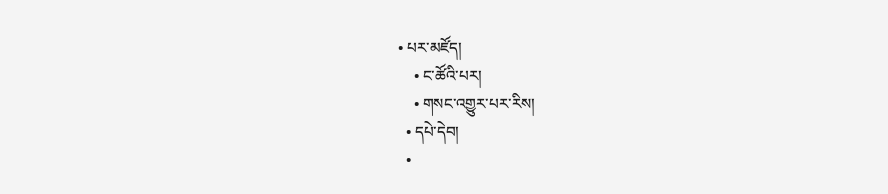• པར་མཛོད།
    • ང་ཚོའི་པར།
    • གསང་འགྱུར་པར་རིས།
  • དཔེ་དེབ།
  •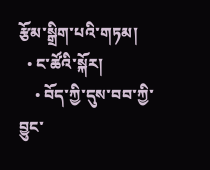རྩོམ་སྒྲིག་པའི་གཏམ།
  • ང་ཚོའི་སྐོར།
    • བོད་ཀྱི་དུས་བབ་ཀྱི་བྱུང་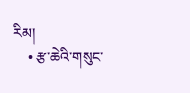རིམ།
    • རྩ་ཆེའི་གསུང་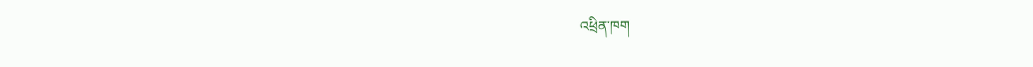འཕྲིན་ཁག